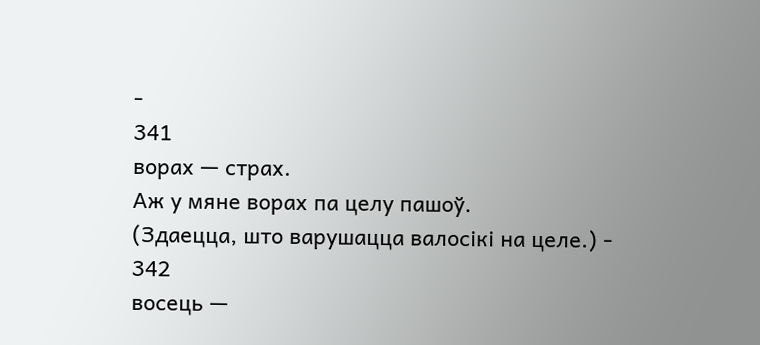-
341
ворах — страх.
Аж у мяне ворах па целу пашоў.
(Здаецца, што варушацца валосікі на целе.) -
342
восець —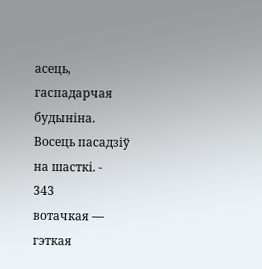асець, гаспадарчая будыніна.
Восець пасадзіў на шасткі. -
343
вотачкая — гэткая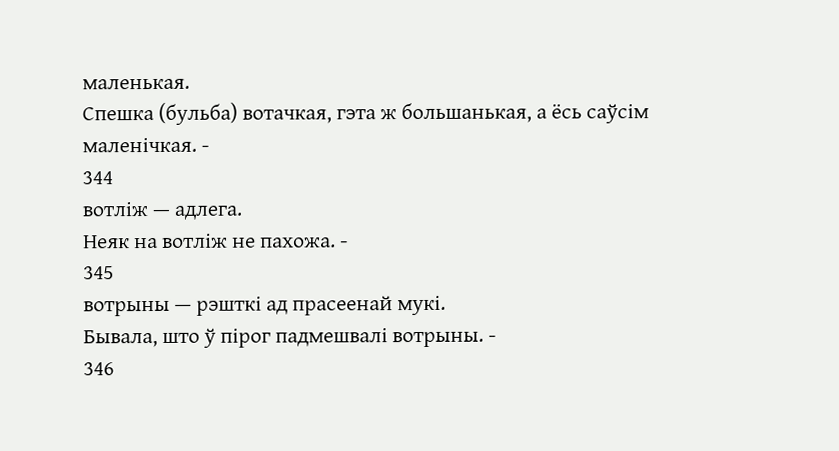маленькая.
Спешка (бульба) вотачкая, гэта ж большанькая, а ёсь саўсім маленічкая. -
344
вотліж — адлега.
Неяк на вотліж не пахожа. -
345
вотрыны — рэшткі ад прасеенай мукі.
Бывала, што ў пірог падмешвалі вотрыны. -
346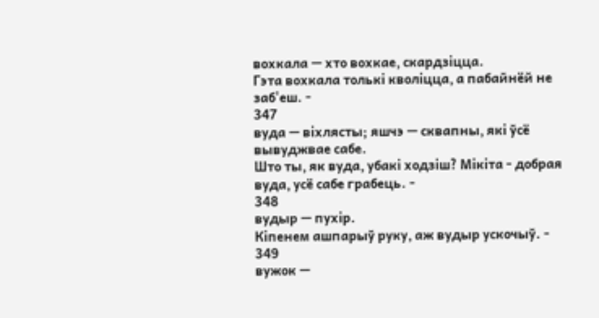вохкала — хто вохкае, скардзіцца.
Гэта вохкала толькі кволіцца, а пабайнёй не заб'еш. -
347
вуда — віхлясты; яшчэ — сквапны, які ўсё вывуджвае сабе.
Што ты, як вуда, убакі ходзіш? Мікіта - добрая вуда, усё сабе грабець. -
348
вудыр — пухір.
Кіпенем ашпарыў руку, аж вудыр ускочыў. -
349
вужок —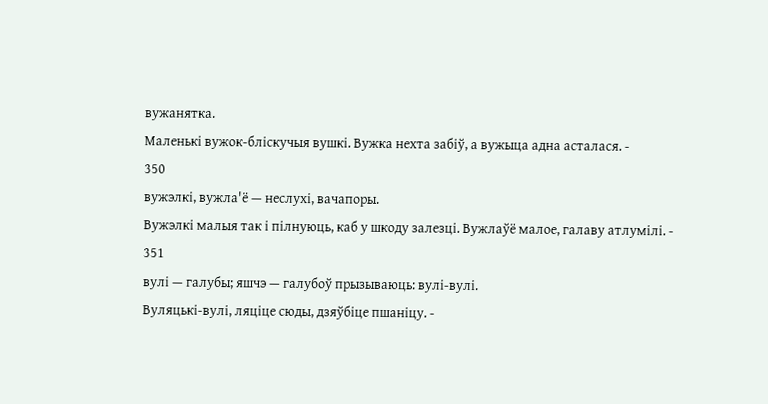вужанятка.
Маленькі вужок-бліскучыя вушкі. Вужка нехта забіў, а вужыца адна асталася. -
350
вужэлкі, вужла'ё — неслухі, вачапоры.
Вужэлкі малыя так і пілнуюць, каб у шкоду залезці. Вужлаўё малое, галаву атлумілі. -
351
вулі — галубы; яшчэ — галубоў прызываюць: вулі-вулі.
Вуляцькі-вулі, ляціце сюды, дзяўбіце пшаніцу. -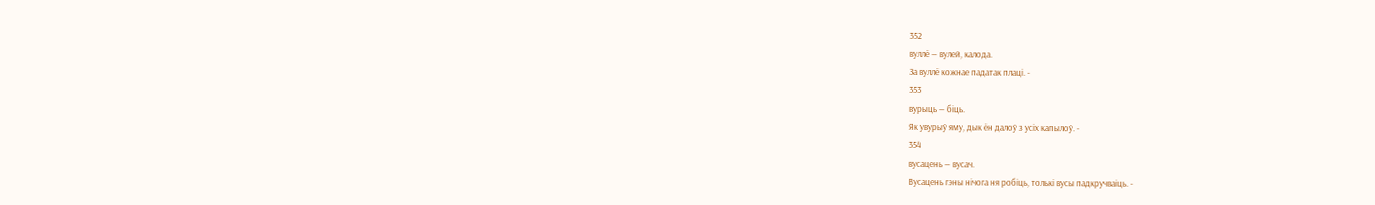352
вуллё — вулей, калода.
За вуллё кожнае падатак плаці. -
353
вурыць — біць.
Як увурыў яму, дык ён далоў з усіх капылоў. -
354
вусацень — вусач.
Вусацень гэны нічога ня робіць, толькі вусы падкручваіць. -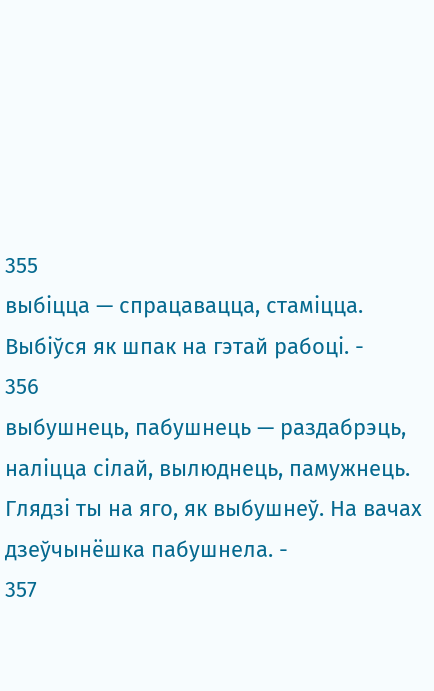355
выбіцца — спрацавацца, стаміцца.
Выбіўся як шпак на гэтай рабоці. -
356
выбушнець, пабушнець — раздабрэць, наліцца сілай, вылюднець, памужнець.
Глядзі ты на яго, як выбушнеў. На вачах дзеўчынёшка пабушнела. -
357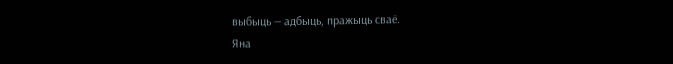выбыць — адбыць, пражыць сваё.
Яна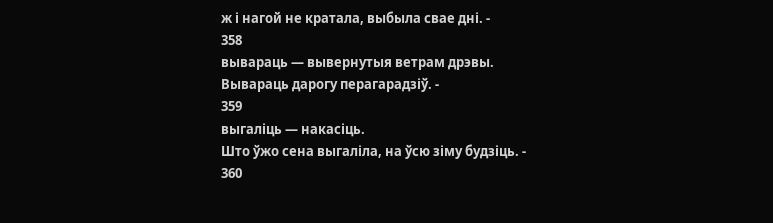ж і нагой не кратала, выбыла свае дні. -
358
вывараць — вывернутыя ветрам дрэвы.
Вывараць дарогу перагарадзіў. -
359
выгаліць — накасіць.
Што ўжо сена выгаліла, на ўсю зіму будзіць. -
360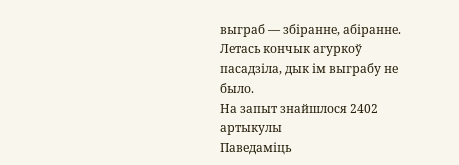выграб — збіранне, абіранне.
Летась кончык агуркоў пасадзіла, дык ім выграбу не было.
На запыт знайшлося 2402 артыкулы
Паведаміць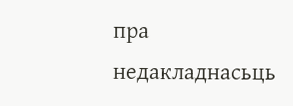пра недакладнасьць